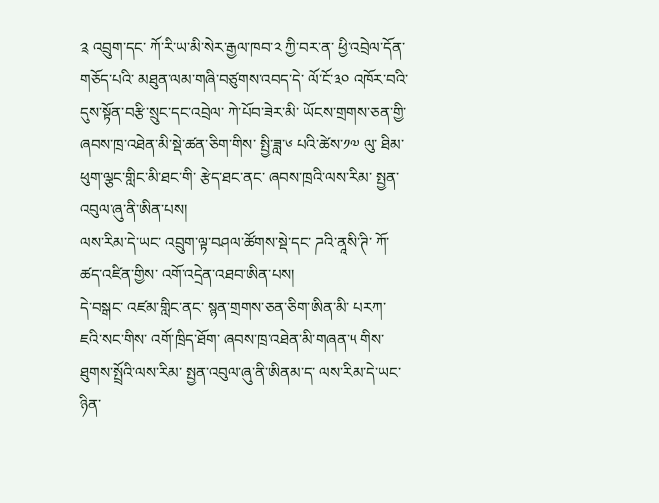༉ འབྲུག་དང་ ཀོ་རི་ཡ་མི་སེར་རྒྱལ་ཁབ་༢ ཀྱི་བར་ན་ ཕྱི་འབྲེལ་དོན་གཅོད་པའི་ མཐུན་ལམ་གཞི་བཙུགས་འབད་དེ་ ལོ་ངོ་༣༠ འཁོར་བའི་ དུས་སྟོན་བརྩི་སྲུང་དང་འབྲེལ་ ཀེ་པོབ་ཟེར་མི་ ཡོངས་གྲགས་ཅན་གྱི་ ཞབས་ཁྲ་འཐེན་མི་སྡེ་ཚན་ཅིག་གིས་ སྤྱི་ཟླ་༦ པའི་ཚེས་༡༧ ལུ་ ཐིམ་ཕུག་ལྕང་གླིང་མི་ཐང་གི་ རྩེད་ཐང་ནང་ ཞབས་ཁྲའི་ལས་རིམ་ སྤྱན་འབུལ་ཞུ་ནི་ཨིན་པས།
ལས་རིམ་དེ་ཡང་ འབྲུག་ལྟ་བཤལ་ཚོགས་སྡེ་དང་ ཌའི་ནཱསི་ཊི་ ཀོ་ཚད་འཛིན་གྱིས་ འགོ་འདྲེན་འཐབ་ཨིན་པས།
དེ་བསྒང་ འཛམ་གླིང་ནང་ སྙན་གྲགས་ཅན་ཅིག་ཨིན་མི་ པརཀ་ ཇའི་སང་གིས་ འགོ་ཁྲིད་ཐོག་ ཞབས་ཁྲ་འཐེན་མི་གཞན་༥ གིས་ ཐུགས་སྤྲོའི་ལས་རིམ་ སྤྱན་འབུལ་ཞུ་ནི་ཨིནམ་ད་ ལས་རིམ་དེ་ཡང་ ཉིན་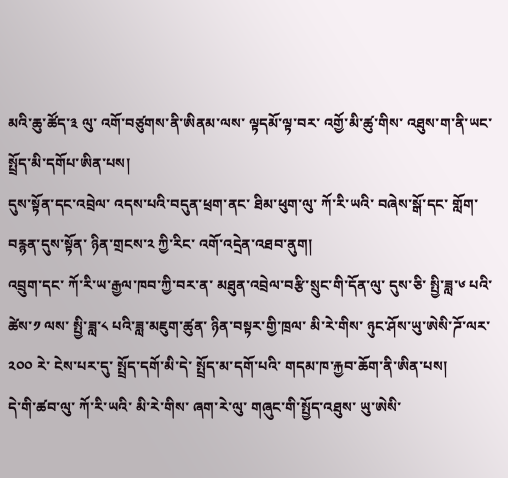མའི་ཆུ་ཚོད་༣ ལུ་ འགོ་བཙུགས་ནི་ཨིནམ་ལས་ ལྟདམོ་ལྟ་བར་ འགྱོ་མི་ཚུ་གིས་ འཐུས་ག་ནི་ཡང་ སྤྲོད་མི་དགོཔ་ཨིན་པས།
དུས་སྟོན་དང་འབྲེལ་ འདས་པའི་བདུན་ཕྲག་ནང་ ཐིམ་ཕུག་ལུ་ ཀོ་རི་ཡའི་ བཞེས་སྒོ་དང་ གློག་བརྙན་དུས་སྟོན་ ཉིན་གྲངས་༢ ཀྱི་རིང་ འགོ་འདྲེན་འཐབ་ནུག།
འབྲུག་དང་ ཀོ་རི་ཡ་རྒྱལ་ཁབ་ཀྱི་བར་ན་ མཐུན་འབྲེལ་བརྩི་སྲུང་གི་དོན་ལུ་ དུས་ཅི་ སྤྱི་ཟླ་༦ པའི་ཚེས་༡ ལས་ སྤྱི་ཟླ་༨ པའི་ཟླ་མཇུག་ཚུན་ ཉིན་བསྟར་གྱི་ཁྲལ་ མི་རེ་གིས་ ཉུང་ཤོས་ཡུ་ཨེསི་ཌོ་ལར་༢༠༠ རེ་ ངེས་པར་དུ་ སྤྲོད་དགོ་མི་དེ་ སྤྲོད་མ་དགོ་པའི་ གདམ་ཁ་རྐྱབ་ཆོག་ནི་ཨིན་པས།
དེ་གི་ཚབ་ལུ་ ཀོ་རི་ཡའི་ མི་རེ་གིས་ ཞག་རེ་ལུ་ གཞུང་གི་སྤྱོད་འཐུས་ ཡུ་ཨེསི་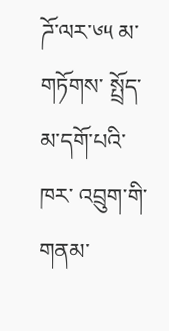ཌོ་ལར་༦༥ མ་གཏོགས་ སྤྲོད་མ་དགོ་པའི་ཁར་ འབྲུག་གི་གནམ་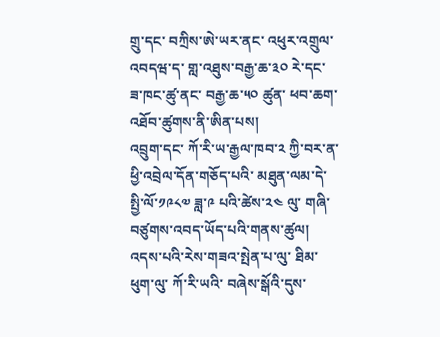གྲུ་དང་ བཀྲིས་ཨེ་ཡར་ནང་ འཕུར་འགྲུལ་འབདཝ་ད་ གླ་འཐུས་བརྒྱ་ཆ་༣༠ རེ་དང་ ཟ་ཁང་ཚུ་ནང་ བརྒྱ་ཆ་༥༠ ཚུན་ ཕབ་ཆག་འཐོབ་ཚུགས་ནི་ཨིན་པས།
འབྲུག་དང་ ཀོ་རི་ཡ་རྒྱལ་ཁབ་༢ ཀྱི་བར་ན་ ཕྱི་འབྲེལ་དོན་གཅོད་པའི་ མཐུན་ལམ་དེ་ སྤྱི་ལོ་༡༩༨༧ ཟླ་༩ པའི་ཚེས་༢༤ ལུ་ གཞི་བཙུགས་འབད་ཡོད་པའི་གནས་ཚུལ།
འདས་པའི་རེས་གཟའ་སྤེན་པ་ལུ་ ཐིམ་ཕུག་ལུ་ ཀོ་རི་ཡའི་ བཞེས་སྒོའི་དུས་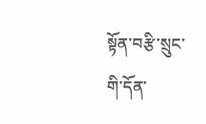སྟོན་བརྩི་སྲུང་གི་དོན་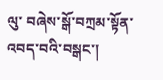ལུ་ བཞེས་སྒོ་བཀྲམ་སྟོན་འབད་བའི་བསྒང་།